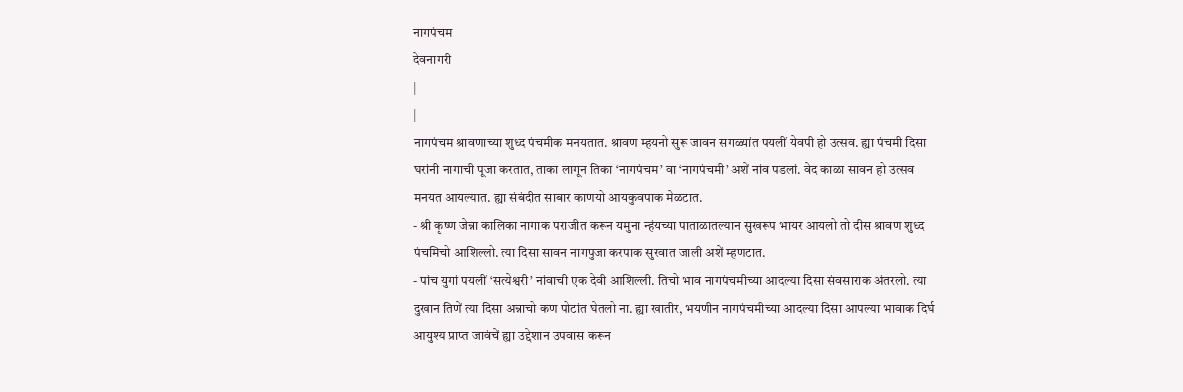नागपंचम
देवनागरी
|
|
नागपंचम श्रावणाच्या शुध्द पंचमीक मनयतात. श्रावण म्हयनो सुरू जावन सगळ्यांत पयलीं येवपी हो उत्सव. ह्या पंचमी दिसा घरांनी नागाची पूजा करतात, ताका लागून तिका ‘नागपंचम’ वा ‘नागपंचमी’ अशें नांव पडलां. वेद काळा सावन हो उत्सव मनयत आयल्यात. ह्या संबंदीत साबार काणयो आयकुवपाक मेळटात.
- श्री कृष्ण जेन्ना कालिका नागाक पराजीत करून यमुना न्हंयच्या पाताळातल्यान सुखरूप भायर आयलो तो दीस श्रावण शुध्द पंचमिचो आशिल्लो. त्या दिसा सावन नागपुजा करपाक सुरवात जाली अशें म्हणटात.
- पांच युगां पयलीं ‘सत्येश्वरी’ नांवाची एक देवी आशिल्ली. तिचो भाव नागपंचमीच्या आदल्या दिसा संवसाराक अंतरलो. त्या दुखान तिणें त्या दिसा अन्नाचो कण पोटांत घेतलो ना. ह्या खातीर, भयणीन नागपंचमीच्या आदल्या दिसा आपल्या भावाक दिर्घ आयुश्य प्राप्त जावंचें ह्या उद्देशान उपवास करून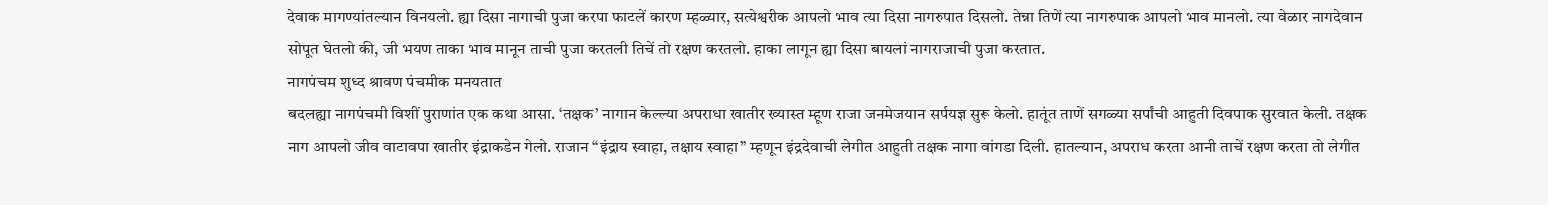देवाक मागण्यांतल्यान विनयलो. ह्या दिसा नागाची पुजा करपा फाटलें कारण म्हळ्यार, सत्येश्वरीक आपलो भाव त्या दिसा नागरुपात दिसलो. तेन्ना तिणें त्या नागरुपाक आपलो भाव मानलो. त्या वेळार नागदेवान सोपूत घेतलो की, जी भयण ताका भाव मानून ताची पुजा करतली तिचें तो रक्षण करतलो. हाका लागून ह्या दिसा बायलां नागराजाची पुजा करतात.
नागपंचम शुध्द श्रावण पंचमीक मनयतात
बदलह्या नागपंचमी विशीं पुराणांत एक कथा आसा. ‘तक्षक’ नागान केल्ल्या अपराधा खातीर ख्यास्त म्हूण राजा जनमेजयान सर्पयज्ञ सुरू केलो. हातूंत ताणें सगळ्या सर्पांची आहुती दिवपाक सुरवात केली. तक्षक नाग आपलो जीव वाटावपा खातीर इंद्राकडेन गेलो. राजान “इंद्राय स्वाहा, तक्षाय स्वाहा” म्हणून इंद्रदेवाची लेगीत आहुती तक्षक नागा वांगडा दिली. हातल्यान, अपराध करता आनी ताचें रक्षण करता तो लेगीत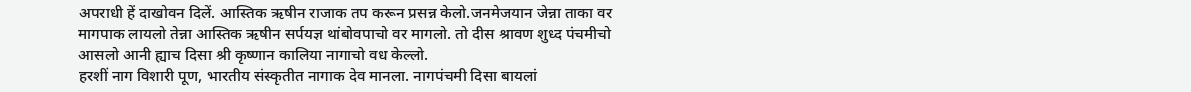अपराधी हें दाखोवन दिलें. आस्तिक ऋषीन राजाक तप करून प्रसन्न केलो.जनमेजयान जेन्ना ताका वर मागपाक लायलो तेन्ना आस्तिक ऋषीन सर्पयज्ञ थांबोवपाचो वर मागलो. तो दीस श्रावण शुध्द पंचमीचो आसलो आनी ह्याच दिसा श्री कृष्णान कालिया नागाचो वध केल्लो.
हरशीं नाग विशारी पूण, भारतीय संस्कृतीत नागाक देव मानला. नागपंचमी दिसा बायलां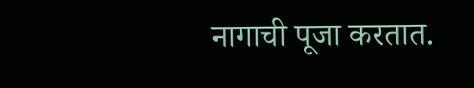नागाची पूजा करतात.